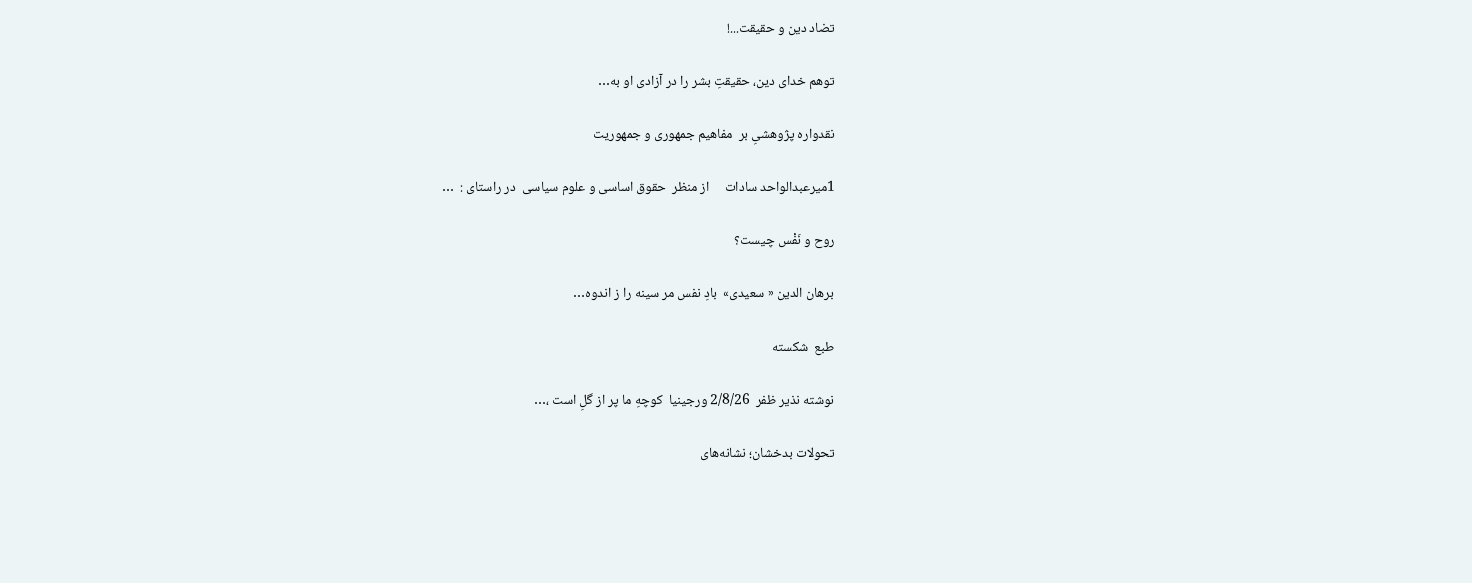تضاد دین و حقیقت...!

توهم خدای دین، حقیقتِ بشر را در آزادی او به…

نقدواره پژوهشیِ بر  مفاهیم جمهوری و جمهوریت

1میرعبدالواحد سادات     از منظر  حقوق اساسی و علوم سیاسی  در راستای :  …

روح و نَفْس چیست؟

برهان الدین « سعیدی»  بادِ نفس مر سینه را ز اندوه…

طبع  شکسته

نوشته نذیر ظفر  2/8/26 ورجینیا  كوچهِ ما پر از گلِ است ،…

تحولات بدخشان؛ نشانه‌های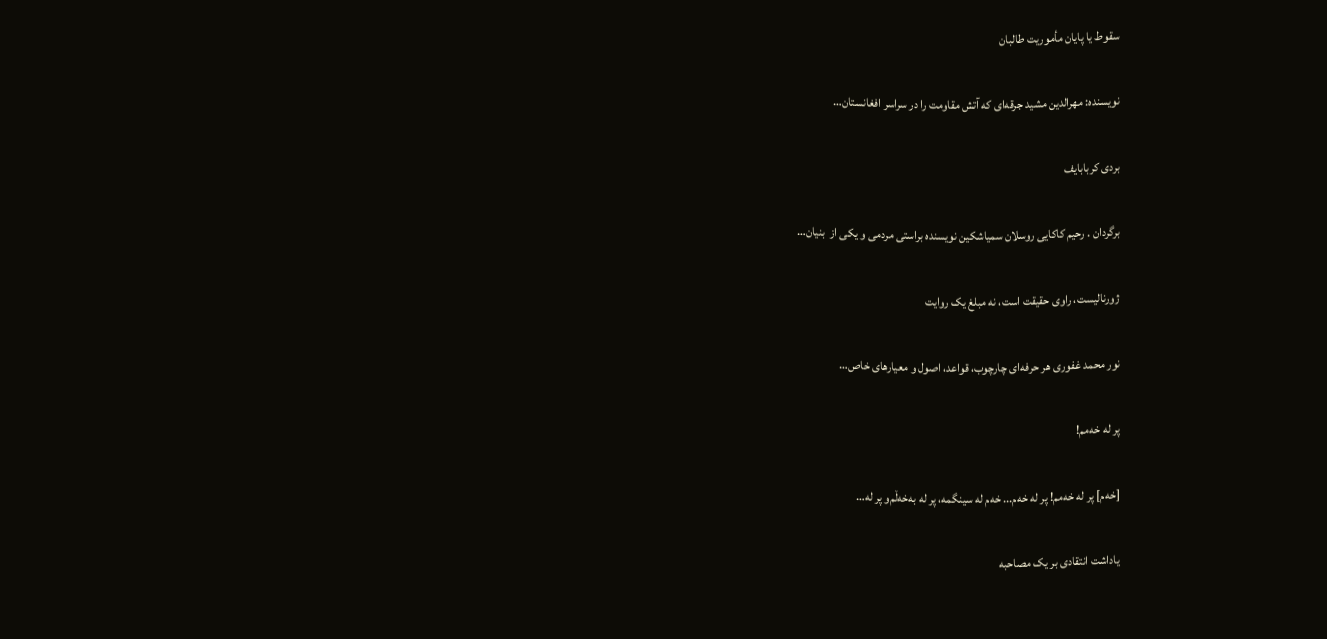سقوط یا پایان مأموریت طالبان

نویسنده: مهرالدین مشید جرقه‌ای که آتش مقاومت را در سراسر افغانستان…

بردی کربابایف

برگردان . رحیم کاکایی روسلان سمیاشکین نویسنده براستی مردمی و یکی از  بنیان…

ژورنالیست، راوی حقیقت است، نه مبلغ یک روایت

نور محمد غفوری هر حرفه‌ای چارچوب، قواعد، اصول و معیارهای خاص…

پر له خەمم!

[خه‌م] پر له خەمم! پر لە خەم... خەم له سینگمە، پر لە بەخەڵم‌و پر لە…

یاداشت انتقادی بر یک مصاحبه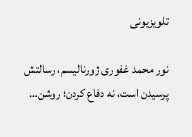تلویزیونی

نور محمد غفوری ژورنالیسم، رسالتش پرسیدن است، نه دفاع کردن؛ روشن…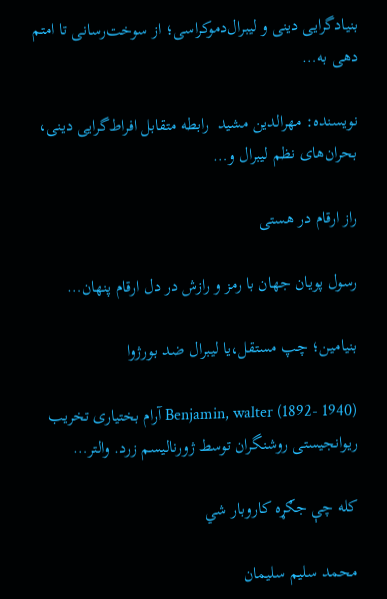بنیادگرایی دینی و لیبرال‌دموکراسی؛ از سوخت‌رسانی تا امتم دهی به…

نویسنده: مهرالدین مشید  رابطه متقابل افراط‌گرایی دینی، بحران‌های نظم لیبرال و…

راز ارقام در هستی

رسول پویان جهان با رمز و رازش در دل ارقام پنهان…

بنیامین؛ چپ مستقل،یا لیبرال ضد بورژوا

Benjamin, walter (1892- 1940) آرام بختیاری تخریب ریوانجیستی روشنگران توسط ژورنالیسم زرد. والتر…

کله چې جګړه کاروبار شي

محمد سليم سليمان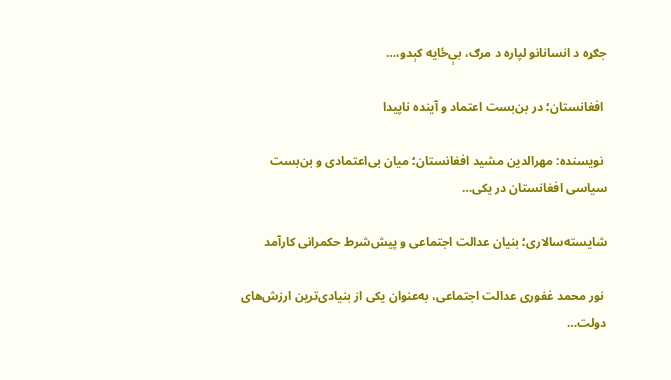جګړه د انسانانو لپاره د مرګ، بې‌ځایه کېدو،…

 افغانستان؛ در بن‌بست اعتماد و آینده ناپیدا

 نویسنده: مهرالدین مشید افغانستان؛ میان بی‌اعتمادی و بن‌بست سیاسی افغانستان در یکی…

شایسته‌سالاری؛ بنیان عدالت اجتماعی و پیش‌شرط حکمرانی کارآمد

 نور محمد غفوری عدالت اجتماعی، به‌عنوان یکی از بنیادی‌ترین ارزش‌های دولت…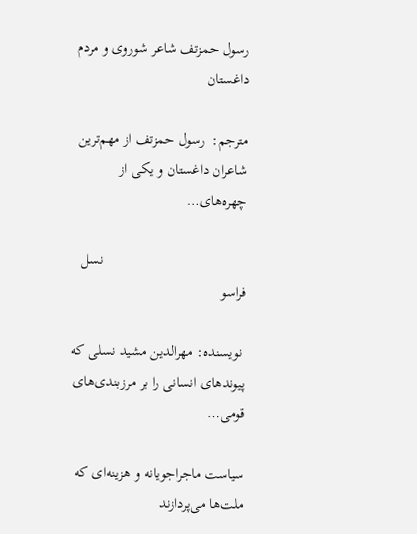رسول حمزتف شاعر شوروی و مردم داغستان

مترجم:  رسول حمزتف از مهم‌ترین شاعران داغستان و یکی از چهره‌های…

                                      نسل فراسو

 نویسنده: مهرالدین مشید نسلی که پیوندهای انسانی را بر مرزبندی‌های قومی…

سیاست ماجراجویانه و هزینه‌ای که ملت‌ها می‌پردازند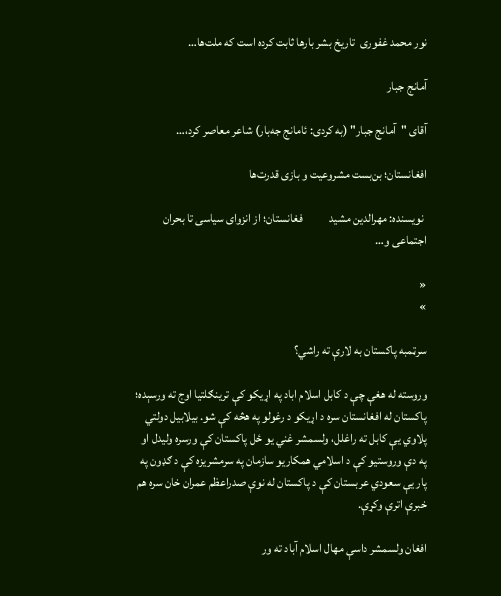نور محمد غفوری  تاریخ بشر بارها ثابت کرده است که ملت‌ها…

آمانج جبار

آقای "آمانج جبار" (به کردی: ئامانج جەبار) شاعر معاصر کرد،…

افغانستان؛ بن‌بست مشروعیت و بازی قدرت‌ها

 نویسنده: مهرالدین مشید           فغانستان؛ از انزوای سیاسی تا بحران اجتماعی و…

«
»

سرټمبه پاکستان به لارې ته راشي؟

وروسته له هغې چې د کابل اسلام اباد په اړيکو کې ترينګلتيا اوج ته ورسېده؛ پاکستان له افغانستان سره د اړيکو د رغولو په هڅه کې شو. بيلابيل دولتي پلاوي يې کابل ته راغلل، ولسمشر غني یو ځل پاکستان کې ورسره ولیدل او په دې وروستیو کې د اسلامي همکاریو سازمان په سرمشریزه کې د ګډون په پار یې سعودي عربستان کې د پاکستان له نوې صدراعظم عمران خان سره هم خبرې اترې وکړې.

افغان ولسمشر داسې مهال اسلام آباد ته ور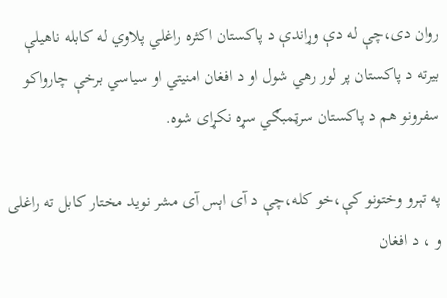روان دی،چې له دې وړاندې د پاکستان اکثره راغلي پلاوي له کابله ناهيلې بيرته د پاکستان پر لور رهي شول او د افغان امنیتي او سیاسي برخې چارواکو سفرونو هم د پاکستان سرټمبګي سړه نکړای شوه.

په تېرو وختونو کې،خو کله،چې د آى اېس آى مشر نويد مختار کابل ته راغلی و ، د افغان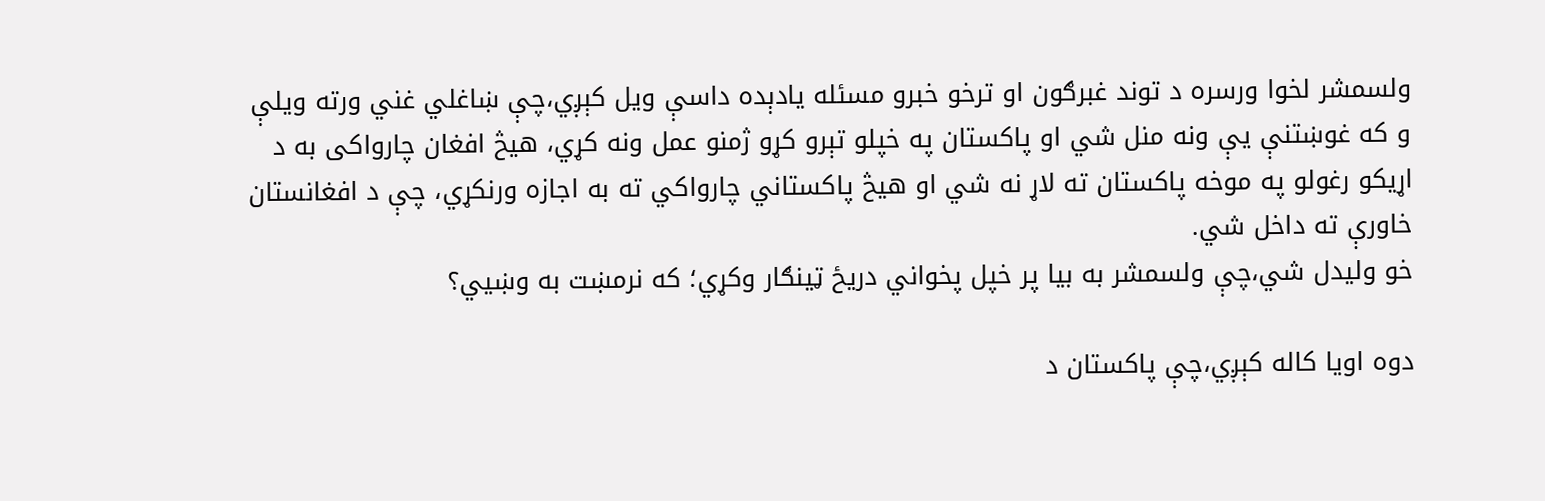ولسمشر لخوا ورسره د توند غبرګون او ترخو خبرو مسئله یادېده داسې ویل کېږي،چې ښاغلي غني ورته ویلې و که غوښتنې يې ونه منل شي او پاکستان په خپلو تېرو کړو ژمنو عمل ونه کړي، هيڅ افغان چارواکى به د اړيکو رغولو په موخه پاکستان ته لاړ نه شي او هيڅ پاکستاني چارواکي ته به اجازه ورنکړي، چې د افغانستان خاورې ته داخل شي.
خو ولیدل شي،چې ولسمشر به بیا پر خپل پخواني دريځ ټینګار وکړي؛ که نرمښت به وښيي؟

دوه اویا کاله کېږي،چې پاکستان د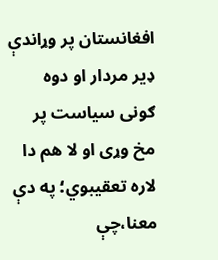افغانستان پر وړاندې ډير مردار او دوه ګونی سياست پر مخ وړی او لا هم دا لاره تعقیبوي؛ په دې معنا،چې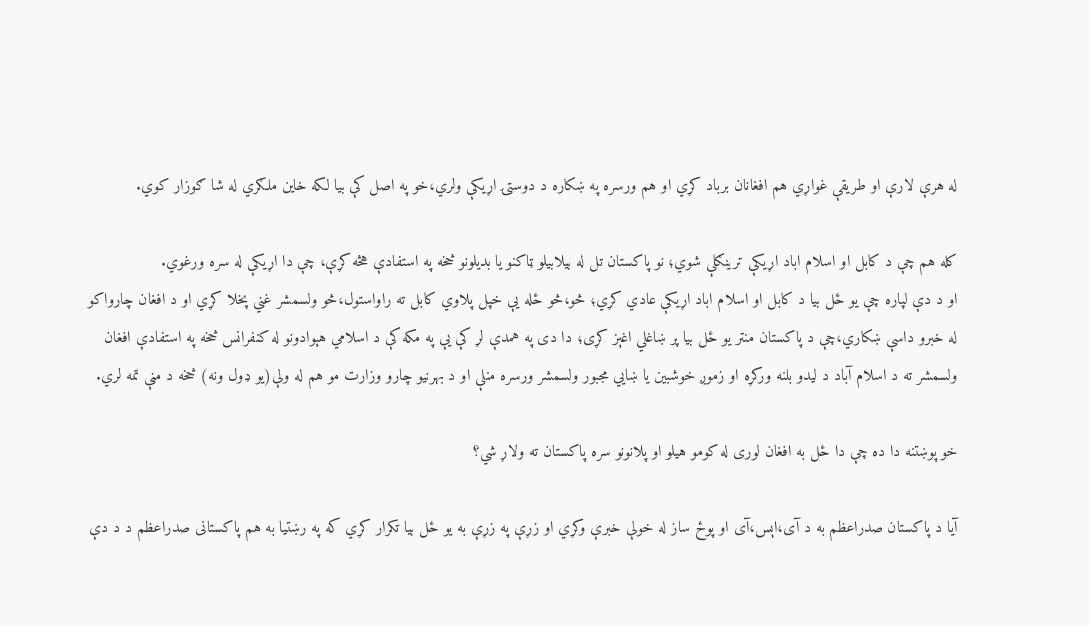له هرې لارې او طريقې غواړي هم افغانان برباد کړي او هم ورسره په ښکاره د دوستۍ اړيکې ولري،خو په اصل کې بیا لکه خاین ملګري له شا ګوزار کوي.

کله هم چې د کابل او اسلام اباد اړيکې ترينګلې شوي؛ نو پاکستان تل له بيلابيلو ټاکنو یا بدیلونو څخه په استفادې هڅه کړې، چې دا اړيکې له سره ورغوي.
او د دې لپاره چې يو ځل بيا د کابل او اسلام اباد اړيکې عادي کړي؛ څو،څو ځله یې خپل پلاوي کابل ته راواستول،څو ولسمشر غني پخلا کړي او د افغان چارواکو له خبرو داسې ښکاري،چې د پاکستان منتر یو ځل بیا پر ښاغلي اغېز کړی؛ دا دی په همدې لړ کې يې په مکه کې د اسلامي هېوادونو له کنفرانس څخه په استفادې افغان ولسمشر ته د اسلام آباد د لیدو بلنه ورکړه او زموږ خوشبین یا ښايي مجبور ولسمشر ورسره منلې او د بهرنیو چارو وزارت مو هم له ولې(یو ډول ونه) څخه د مڼې تمه لري.

خو پوښتنه دا ده چې دا ځل به افغان لوری له کومو هیلو او پلانونو سره پاکستان ته ولاړ شي؟

آیا د پاکستان صدراعظم به د آی،اېس،آی او پوځ ساز له خولې خبرې وکړي او زړې په زړې به یو ځل بیا تکرار کړي که په رښتیا به هم پاکستانی صدراعظم د د دې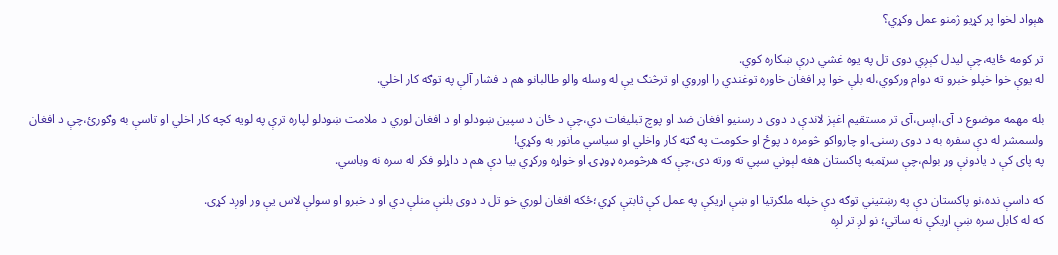هېواد لخوا پر کړیو ژمنو عمل وکړي؟

تر کومه ځایه،چې لیدل کېږي دوی تل په یوه غشي درې ښکاره کوي.
له یوې خوا خپلو خبرو ته دوام ورکوي،له بلې خوا پر افغان خاوره توغندي را اوروي او ترڅنګ یې له وسله والو طالبانو هم د فشار آلې په توګه کار اخلي.

بله مهمه موضوع د آی،اېس،آی تر مستقیم اغېز لاندې د دوی د رسنیو افغان ضد او پوچ تبلیغات دي،چې د ځان د سپین ښودلو او د افغان لوري د ملامت ښودلو لپاره ترې په لویه کچه کار اخلي او تاسې به وګورئ،چې د افغان ولسمشر له دې سفره به د دوی رسنۍ او چارواکو څومره د پوځ او حکومت په ګټه کار واخلي او سیاسي مانور به وکړي!
په پای کې د یادونې وړ بولم،چې سرټمبه پاکستان هغه لېوني سپي ته ورته دی،چې که هرڅومره ډوډۍ او خواړه ورکړي بیا دې هم د داړلو فکر له سره نه وباسي.

که داسې نده،نو پاکستان دې په رښتیني توګه دې خپله ملګرتيا او ښې اړيکې په عمل کې ثابتې کړي؛ځکه افغان لوري خو تل د دوی بلنې منلې دي او د خبرو او سولې لاس یې ور اوږد کړی.
که له کابل سره ښې اړيکې نه ساتي؛ نو لږ تر لږه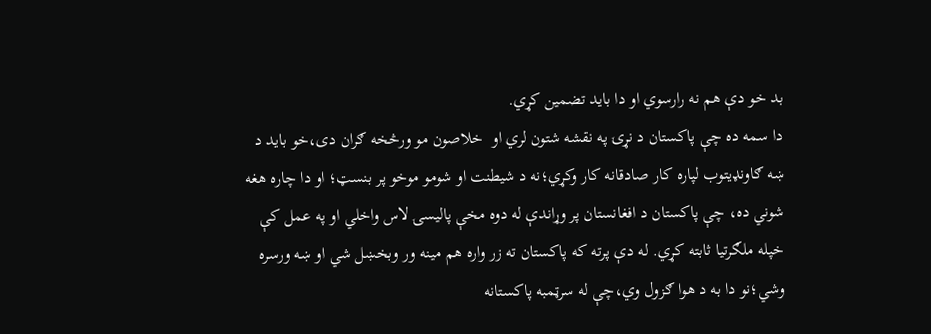بد خو دې هم نه رارسوي او دا باید تضمین کړي.
دا سمه ده چې پاکستان د نړۍ په نقشه شتون لري او  خلاصون مو ورڅخه ګران دی،خو بايد د ښه ګاونډيتوب لپاره کار صادقانه کار وکړي؛نه د شیطنت او شومو موخو پر بنسټ؛ او دا چاره هغه شوني ده، چې پاکستان د افغانستان پر وړاندې له دوه مخې پاليسۍ لاس واخلي او په عمل کې خپله ملګرتيا ثابته کړي. له دې پرته که پاکستان ته زر واره هم مینه ور وبخښل شي او ښه ورسره وشي؛نو دا به د هوا ګزول وي،چې له سرټمبه پاکستانه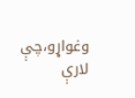وغواړو،چې لارې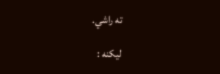ته راشي.

لیکنه :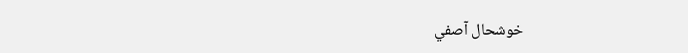خوشحال آصفي